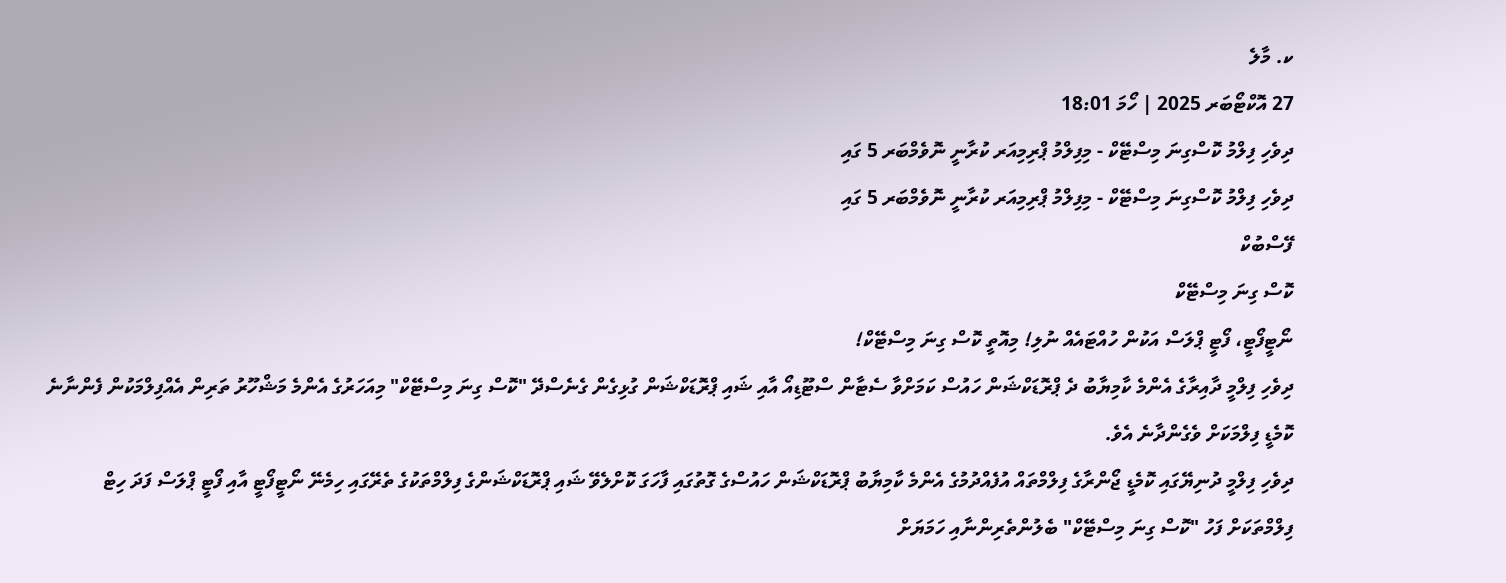ކ. މާލެ
27 އޮކްޓޯބަރ 2025 | ހޯމަ 18:01
ދިވެހި ފިލްމު ކޮސްގިނަ މިސްޓޭކް - މިފިލްމު ޕްރިމިއަރ ކުރާނީ ނޮވެމްބަރ 5 ގައި
ދިވެހި ފިލްމު ކޮސްގިނަ މިސްޓޭކް - މިފިލްމު ޕްރިމިއަރ ކުރާނީ ނޮވެމްބަރ 5 ގައި
ފޭސްބުކް
ކޮސް ގިނަ މިސްޓޭކް
ނޯޓީފޯޓީ، ފޯޓީ ޕްލަސް އަކުން ހުއްޓައެއް ނުލި! މިއޮތީ ކޮސް ގިނަ މިސްޓޭކް!
ދިވެހި ފިލްމީ ދާއިރާގެ އެންމެ ކާމިޔާބު ދެ ޕްރޮޑަކްޝަން ހައުސް ކަމަށްވާ ސެޓާން ސްޓޫޑިއޯ އާއި ޝައި ޕްރޮޑަކްޝަން ގުޅިގެން ގެނެސްދޭ "ކޮސް ގިނަ މިސްޓޭކް" މިއަހަރުގެ އެންމެ މަޝްހޫރު ތަރިން އެއްފިލްމަކުން ފެންނާނެ ކޮމެޑީ ފިލްމަކަށް ވެގެންދާނެ އެވެ.
ދިވެހި ފިލްމީ ދުނިޔޭގައި ކޮމެޑީ ޖޯންރާގެ ފިލްމްތައް އުފެއްދުމުގެ އެންމެ ކާމިޔާބު ޕްރޮޑަކްޝަން ހައުސްގެ ގޮތުގައި ފާހަގަ ކޮށްލެވޭ ޝައި ޕްރޮޑަކްޝަންގެ ފިލްމްތަކުގެ ތެރޭގައި ހިމެނޭ ނޯޓީފޯޓީ އާއި ފޯޓީ ޕްލަސް ފަދަ ހިޓް ފިލްމްތަކަށް ފަހު "ކޮސް ގިނަ މިސްޓޭކް" ބެލުންތެރިންނާއި ހަމަޔަށް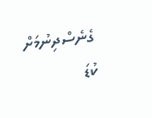ގެނެސްދިނުމަށް ކުޑަ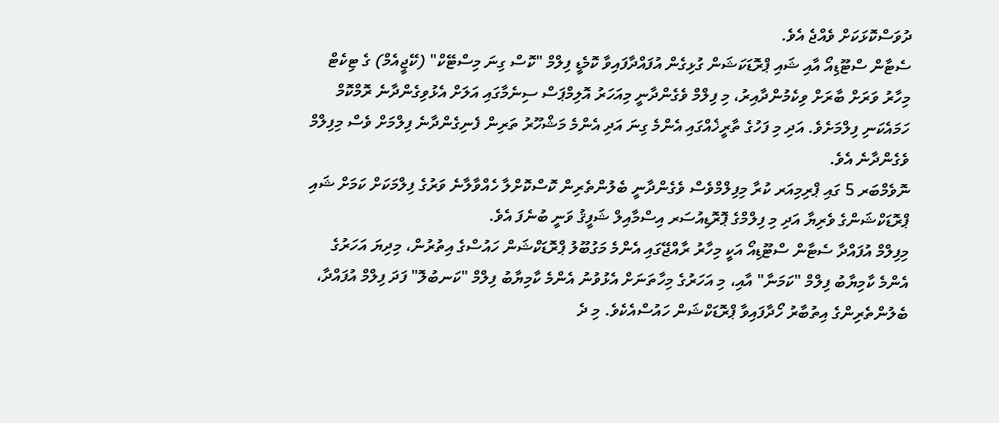ދުވަސްކޮޅަކަށް ވެއްޖެ އެވެ.
ސެޓާން ސްޓޫޑިއޯ އާއި ޝައި ޕްރޮޑަކަޝަން ގުޅިގެން އުފައްދާފައިވާ ކޮމެޑީ ފިލްމް "ކޮސް ގިނަ މިސްޓޭކް" (ކޭޖީއެމް) ގެ ޓިކެޓް މިހާރު ވަރަށް ބާރަށް ވިކެމުންދާއިރު، މި ފިލްމް ވެގެންދާނީ މިއަހަރު އޮލިމްޕަސް ސިނެމާގައި އަލަށް އެޅުވިގެންދާނެ ރޮމްކޮމް ހަމައެކަނި ފިލްމަށެވެ. އަދި މި ފަހުގެ ތާރީޚެއްގައި އެންމެ ގިނަ އަދި އެންމެ މަޝްހޫރު ތަރިން ފެނިގެންދާނެ ފިލްމަށް ވެސް މިފިލްމް ވެގެންދާނެ އެވެ.
ނޮވެމްބަރ 5 ގައި ޕްރިމިއަރ ކުރާ މިފިލްމްވެސް ވެގެންދާނީ ބެލުންތެރިން ކޮސްކޮށްލާ ހެއްވާލާނެ ވަރުގެ ފިލްމަކަށް ކަމަށް ޝައި ޕްރޮޑަކްޝަންގެ ވެރިޔާ އަދި މި ފިލްމްގެ ޕޮރޮޑިއުސަރ އިސްމާއިލް ޝަފީޤު ވަނީ ބުނެފަ އެވެ.
މިފިލްމް އުފައްދާ ސެޓާން ސްޓޫޑިއޯ އަކީ މިހާރު ރާއްޖޭގައި އެންމެ މަގުބޫލު ޕްރޮޑަކްޝަން ހައުސްގެ އިތުރުން، މިދިޔަ އަހަރުގެ އެންމެ ކާމިޔާބު ފިލްމް "ކަމަނާ" އާއި، މި އަހަރުގެ މިހާތަނަށް އެޅުވުނު އެންމެ ކާމިޔާބު ފިލްމް "ކަނބުލޮ" ފަދަ ފިލްމް އުފައްދާ، ބެލުންތެރިންގެ އިތުބާރު ހޯދާފައިވާ ޕްރޮޑަކްޝަން ހައުސްއެކެވެ. މި ދެ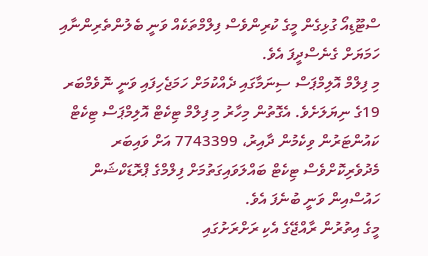ސްޓޫޑިއޯ ގުޅިގެން މީގެ ކުރިންވެސް ފިލްމްތަކެއް ވަނީ ބެލުންތެރިންނާއި ހަމަޔަށް ގެނެސްދީފަ އެވެ.
މި ފިލްމް އޮލިމްޕަސް ސިނަމާގައި ދެއްކުމަށް ހަމަޖެހިފައި ވަނީ ނޮވެމްބަރ 19ގެ ނިޔަލަށެވެ. އެގޮތުން މިހާރު މި ފިލްމް ޓިކެޓް އޮލިމްޕަސް ޓިކެޓް ކައުންޓަރުން ވިކެމުން ދާއިރު، 7743399 އަށް ވައިބަރ މެދުވެރިކޮށްވެސް ޓިކެޓް ބައްލަވައިގަތުމަށް ފިލްމްގެ ޕްރޮޑަކްޝަން ހައުސްއިން ވަނީ ބުނެފަ އެވެ.
މީގެ އިތުރުން ރާއްޖޭގެ އެކި ރަށްރަށުގައި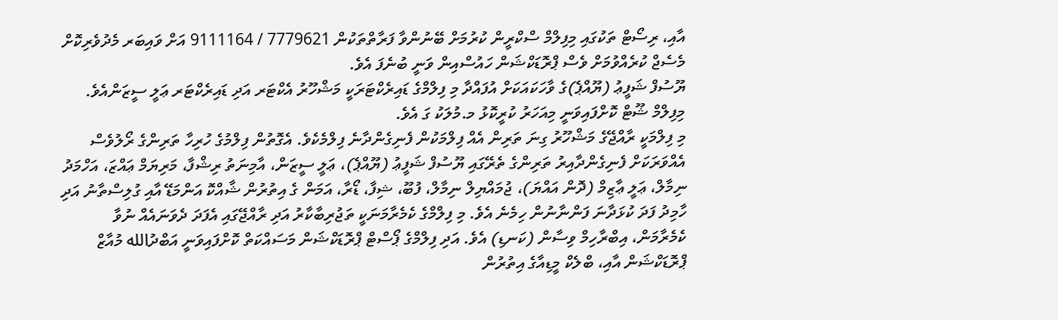އާއި، ރިސޯޓް ތަކުގައި މިފިލްމް ސްކްރީން ކުރުމަށް ބޭނުންވާ ފަރާތްތަކުން 7779621 / 9111164 އަށް ވައިބަރ މެދުވެރިކޮށް މެސެޖް ކުރެއްވުމަށް ވެސް ޕްރޮޑަކްޝަން ހައުސްއިން ވަނީ ބުނެފަ އެވެ.
ޔޫސުފް ޝަފީޢު (ޔޫއްޕެ)ގެ ވާހަކައަކަށް އުފައްދާ މި ފިލްމްގެ ޑައިރެކްޓަރަކީ މަޝްހޫރު އެކްޓަރ އަދި ޑައިރެކްޓަރ ޢަލީ ސީޒަންއެވެ. މިފިލްމް ޝޫޓް ކޮށްފައިވަނީ މިއަހަރު ކުރީކޮޅު މ.މުލަކު ގަ އެވެ.
މި ފިލްމަކީ ރާއްޖޭގެ މަޝްހޫރު ގިނަ ތަރިން އެއް ފިލްމަކުން ފެނިގެންދާނެ ފިލްމެކެވެ. އެގޮތުން ފިލްމުގެ ހުރިހާ ތަރިންގެ ރޯލުވެސް އެއްވަރަކަށް ފެނިގެންދާއިރު ތަރިންގެ ތެރޭގައި ޔޫސުފް ޝަފީޢު (ޔޫއްޕެ)، ޢަލީ ސީޒަން، އާމިނަތު ރިޝްފާ، މަރިޔަމް ޢައްޒަ، އަހްމަދު ނިމާލް، ޢަލީ ޢާޒިމް (ދޮން އައްޔަ)، ޖުމައްޔިލް ނިމާލް، ފުބޫ، ޝިފާ، ޑޯރާ، އަމަން ގެ އިތުރުން ޝާއްކޮ އަންމަޑޭ އާއި ގުލިސްތާނު އަދި ހާމިދު ފަދަ ކުޅަދާނަ ފަންނާނުން ހިމެނެ އެވެ. މި ފިލްމްގެ ކެމެރާމަނަކީ ތަޖުރިބާކާރު އަދި ރާއްޖޭގައި އެފަދަ ދެވަނައެއް ނުވާ ކެމެރާމަން، އިބްރާހިމް ވިސާން (ކަނޑި) އެވެ. އަދި ފިލްމްގެ ޕޯސްޓް ޕްރޮޑަކްޝަން މަސައްކަތް ކޮށްފައިވަނީ އަބްދުالله މުއާޒް ޕްރޮޑަކްޝަން އާއި، ބްލެކް މީޑިއާގެ އިތުރުން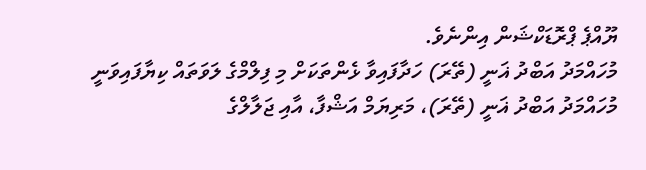ޔޫއްޕެ ޕްރޮޑަކްޝަން އިންނެވެ.
މުހައްމަދު އަބްދު ޣަނީ (ތޭރަ) ހަދާފައިވާ ޅެންތަކަށް މި ފިލްމްގެ ލަވަތައް ކިޔާފައިވަނީ މުހައްމަދު އަބްދު ޣަނީ (ތޭރަ)، މަރިޔަމް އަޝްފާ، އާއި ޖަލާލްގެ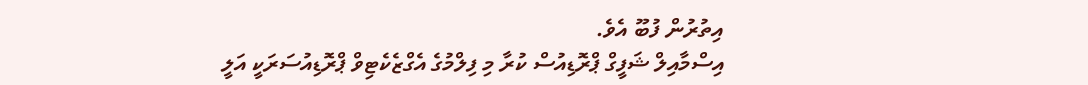އިތުރުން ފުބޫ އެވެ.
އިސްމާއިލް ޝަފީގް ޕްރޮޑިއުސް ކުރާ މި ފިލްމުގެ އެގްޒެކެޓިވް ޕްރޮޑިއުސަރަކީ އަލީ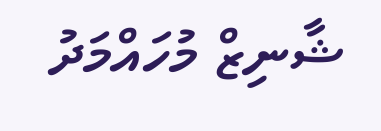ޝާނިޒް މުހައްމަދު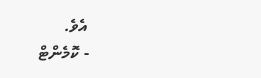އެވެ.
- ކޮމެންޓް